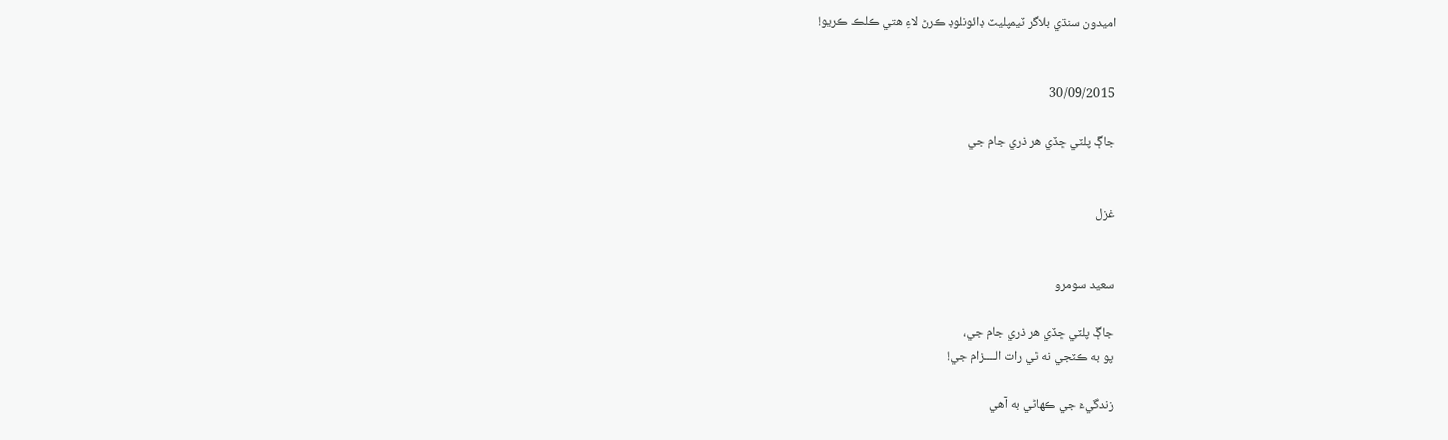امیدون سنڌي بلاگر ٽيمپليٽ ڊائونلوڊ ڪرڻ لاءِ هتي ڪلڪ ڪريو!


30/09/2015

جاڳَ پلٽي ڇڏي هر ذري جام جي


غزل


سعيد سومرو

جاڳَ پلٽي ڇڏي هر ذري جام جي،
پو به ڪٽجي نه ٿي رات الــــزام جي!

زندگيءَ جي ڪهاڻي به آهي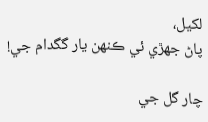لکيل،
پاڻ جھڙي ئي ڪنهن يار گگدام جي!

چار گل جي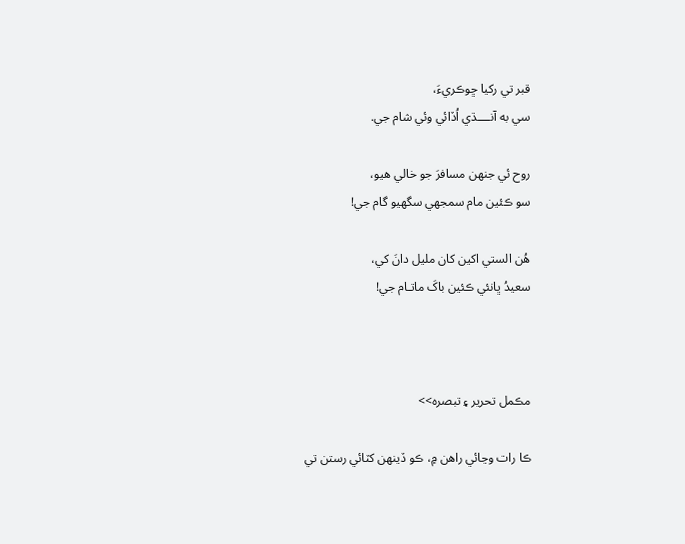قبر تي رکيا ڇوڪريءَ،
سي به آنــــڌي اُڏائي وئي شام جي.

روح ئي جنهن مسافرَ جو خالي هيو،
سو ڪئين مام سمجھي سگھيو گام جي!

هُن الستي اکين کان مليل دانَ کي،
سعيدُ ڀانئي ڪئين باکَ ماتـام جي!



مڪمل تحرير ۽ تبصره>>

ڪا رات وڃائي راهن ۾، ڪو ڏينهن کٽائي رستن تي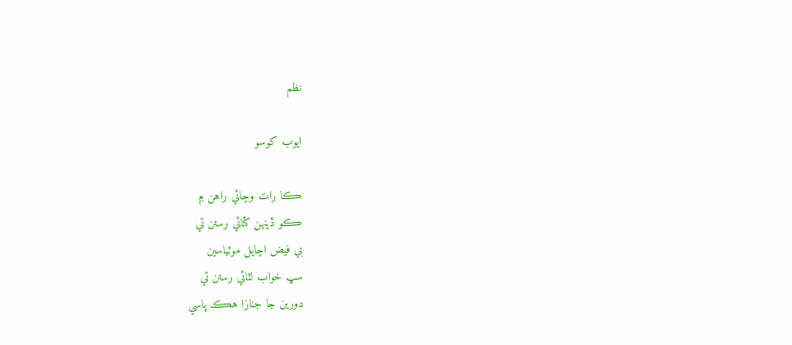نظم

ايوب کوسو

ڪا رات وڃائي راهن ۾
ڪو ڏينهن کٽائي رستن تي
بي فيض اڃايل موٽياسين
سڀ خواب لٽائي رستن تي
دورين جا جنازا هڪ پاسي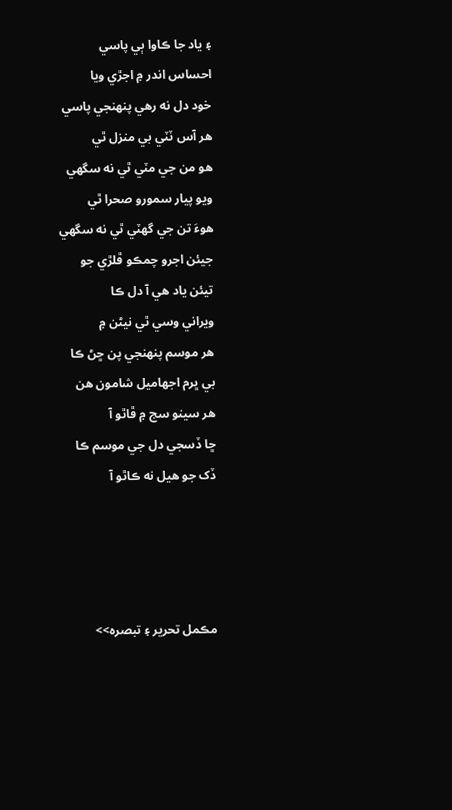۽ ياد جا ڪاوا ٻي پاسي
احساس اندر ۾ اجڙي ويا
خود دل نه رهي پنهنجي پاسي
هر آس ٽٽي بي منزل ٿي
هو من جي مٽي ٿي نه سگهي
ويو پيار سمورو صحرا ٿي
هوءَ تن جي گهٽي ٿي نه سگهي
جيئن اجرو چمڪو ڦلڙي جو
تيئن ياد هي آ دل ڪا
ويراني وسي ٿي نيڻن ۾
هر موسم پنهنجي پن ڇڻ ڪا
بي ڀرم اجهاميل شامون هن
هر سينو سج ۾ ڦاٿو آ
ڇا ڏسجي دل جي موسم ڪا
ڏک جو هيل نه ڪاٿو آ




مڪمل تحرير ۽ تبصره>>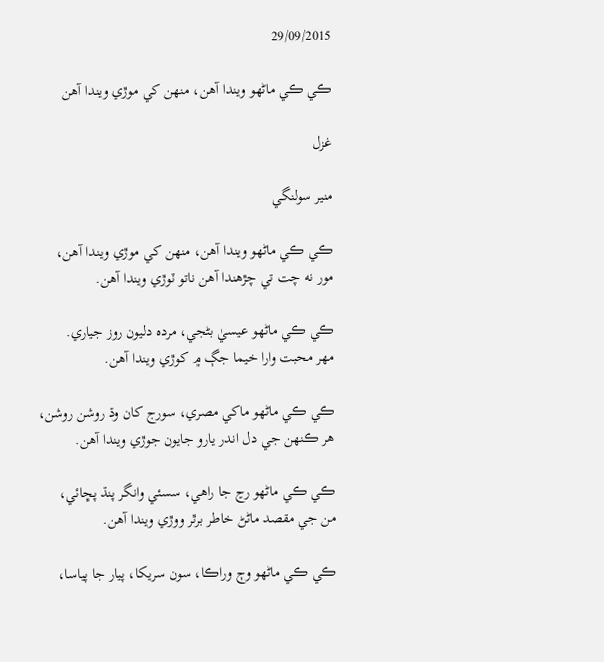29/09/2015

ڪي ڪي ماڻهو ويندا آهن، منهن کي موڙي ويندا آهن

غزل

منير سولنگي

ڪي ڪي ماڻهو ويندا آهن، منهن کي موڙي ويندا آهن،
مور نه چت تي چڙهندا آهن ناتو ٽوڙي ويندا آهن.

ڪي ڪي ماڻهو عيسيٰ بڻجي، مرده دليون روز جياري.
مهر محبت وارا خيما جڳ ۾ کوڙي ويندا آهن.

ڪي ڪي ماڻهو ماکي مصري، سورج کان وڌ روشن روشن،
هر ڪنهن جي دل اندر يارو جايون جوڙي ويندا آهن.

ڪي ڪي ماڻهو رڃ جا راهي، سسئي وانگر پنڌ پڇائي،
من جي مقصد ماڻڻ خاطر برٿر ووڙي ويندا آهن.

ڪي ڪي ماڻهو وڄ وراڪا، سون سريکا، پيار جا پياسا،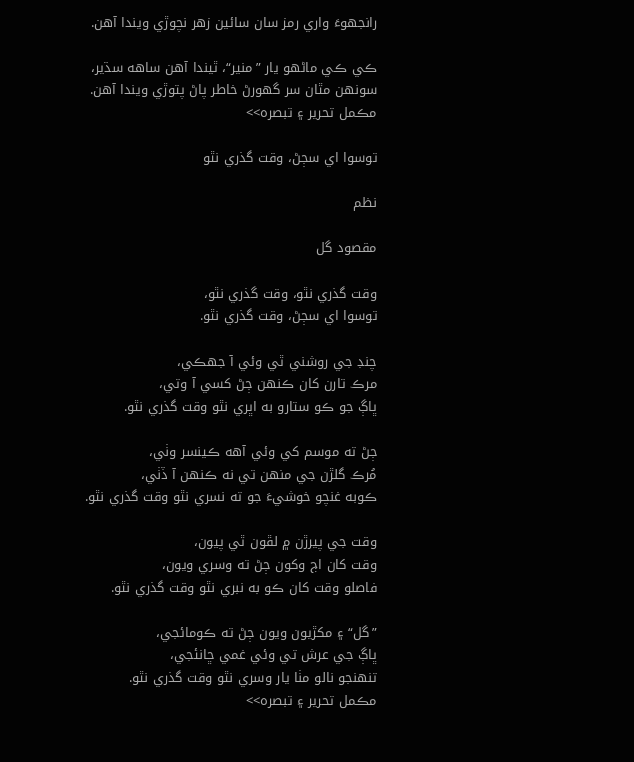رانجهوءَ واري رمز سان سائين زهر نچوڙي ويندا آهن.

ڪي ڪي ماڻهو يار ”منير“، ٿيندا آهن ساهه سڌير،
سونهن مٿان سر گهورڻ خاطر پاڻ پتوڙي ويندا آهن.
مڪمل تحرير ۽ تبصره>>

توسوا اي سڄڻ، وقت گذري نٿو

نظم

مقصود گل

وقت گذري نٿو، وقت گذري نٿو،
توسوا اي سڄڻ، وقت گذري نٿو.

چنڊ جي روشني ٿي وئي آ جهڪي،
مرڪ تارن کان ڪنهن ڄڻ کسي آ وتي،
ڀاڳ جو ڪو ستارو به اڀري نٿو وقت گذري نٿو.

ڄڻ ته موسم کي وئي آهه ڪينسر وٺي،
مُرڪ گلڙن جي منهن تي نه ڪنهن آ ڏٺي،
ڪوبه غنچو خوشيءَ جو ته نسري نٿو وقت گذري نٿو.

وقت جي پيرڙن ۾ لڦون ٿي پيون،
وقت کان اڄ وکون ڄڻ ته وسري ويون،
فاصلو وقت کان ڪو به نبري نٿو وقت گذري نٿو.

”گل“ ۽ مکڙيون ويون ڄڻ ته ڪومائجي،
ڀاڳ جي عرش تي وئي غمي ڇانئجي،
تنهنجو نالو مٺا يار وسري نٿو وقت گذري نٿو.
مڪمل تحرير ۽ تبصره>>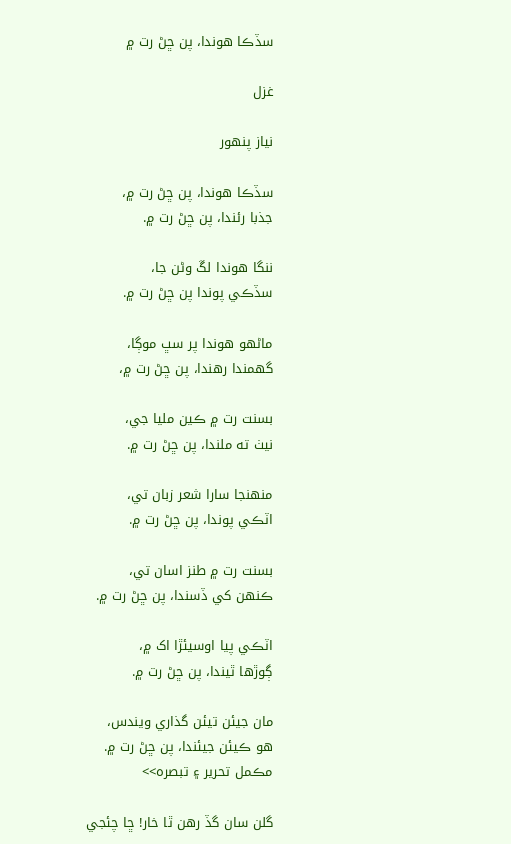سڏڪا هوندا، پن ڇڻ رت ۾

غزل

نياز پنهور

سڏڪا هوندا، پن ڇڻ رت ۾،
جذبا رئندا، پن ڇڻ رت ۾.

ننگا هوندا لڱ وڻن جا،
سڏڪي پوندا پن ڇڻ رت ۾.

ماڻهو هوندا پر سڀ موڳا،
گهمندا رهندا، پن ڇڻ رت ۾،

بسنت رت ۾ ڪين مليا جي،
نيٺ ته ملندا، پن ڇڻ رت ۾.

منهنجا سارا شعر زبان تي،
اٽڪي پوندا، پن ڇڻ رت ۾.

بسنت رت ۾ طنز اسان تي،
ڪنهن کي ڏسندا، پن ڇڻ رت ۾.

اٽڪي پيا اوسيئڙا اک ۾،
ڳوڙها ٿيندا، پن ڇڻ رت ۾.

مان جيئن تيئن گذاري ويندس،
هو ڪيئن جيئندا، پن ڇڻ رت ۾.
مڪمل تحرير ۽ تبصره>>

گلن سان گڏ رهن ٿا خار! ڇا چئجي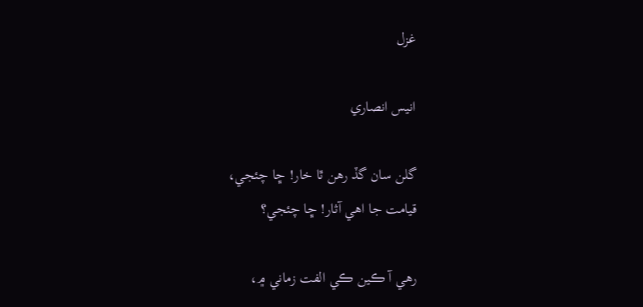غزل

انيس انصاري

گلن سان گڏ رهن ٿا خار! ڇا چئجي،
قيامت جا اهي آثار! ڇا چئجي؟

رهي آ ڪين ڪي الفت زماني ۾،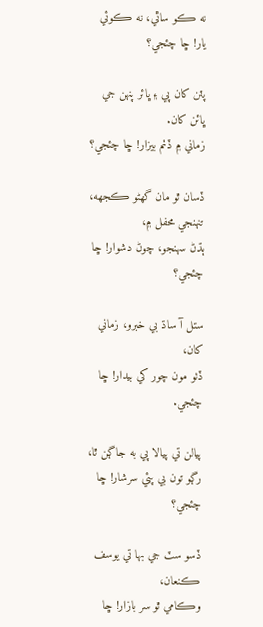نه ڪو ساٿي، نه ڪوئي يار! ڇا چئجي؟

پٽن کان پي ۽ ڀائر پنهن جي ڀائن کان.
زماني ۾ ڏٺم بيزار! ڇا چئجي؟

ڏسان ٿو مان گهڻو ڪجهه، تنهنجي محفل ۾،
ٻڌڻ سهنجو، چوڻ دشوار! ڇا چئجي؟

ستل آ ساڌ بي خبرو، زماني کان،
ڏٺو مون چور کي بيدار! ڇا چئجي.

پيالن تي پيالا پي به جاڳن ٿا،
رڳو تون بي پئي سرشار! ڇا چئجي؟

ڏسو سٽ جي بها تي يوسف ڪنعان،
وڪامي ٿو سر بازار! ڇا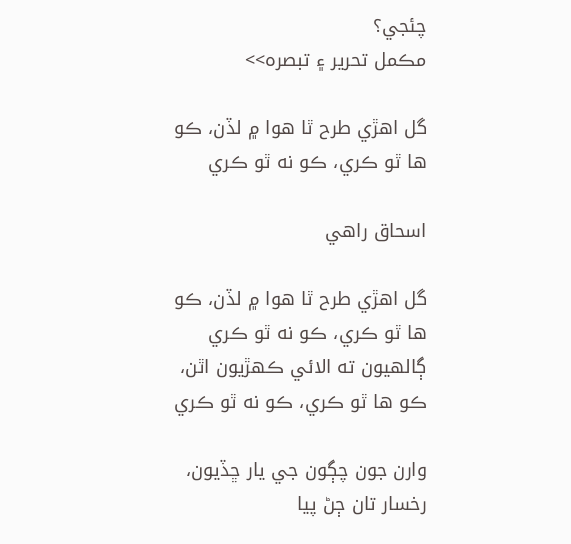چئجي؟
مڪمل تحرير ۽ تبصره>>

گل اهڙي طرح ٿا هوا ۾ لڏن، ڪو ها ٿو ڪري، ڪو نه ٿو ڪري

اسحاق راهي

گل اهڙي طرح ٿا هوا ۾ لڏن، ڪو ها ٿو ڪري، ڪو نه ٿو ڪري
ڳالهيون ته الائي ڪهڙيون اٿن، ڪو ها ٿو ڪري، ڪو نه ٿو ڪري

وارن جون چڳون جي يار ڇڏيون، رخسار تان ڄڻ پيا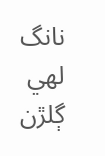نانگ لهي
ڳلڙن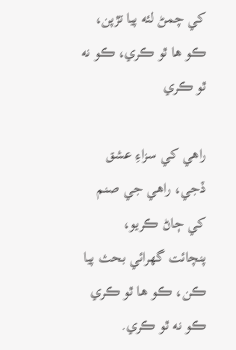کي چمڻ لئه پيا تڙپن، ڪو ها ٿو ڪري، ڪو نه ٿو ڪري

راهي کي سزاءِ عشق ڏجي، راهي جي صنم کي ڄاڻ ڪريو،
پنچائت گهرائي بحث پيا ڪن، ڪو ها ٿو ڪري ڪو نه ٿو ڪري.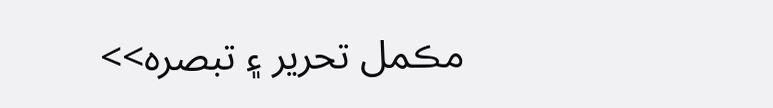مڪمل تحرير ۽ تبصره>>